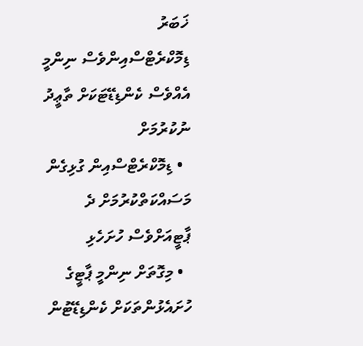ޚަބަރު
ޑިމޮކްރެޓްސްއިންވެސް ނިންމީ އެއްވެސް ކެންޑިޑޭޓަކަށް ތާޢީދު ނުކުރުމަށް
  • ޑިމޮކްރެޓްސްއިން ގުޅިގެން މަސައްކަތްކުރުމަށް ދެ ޕާޓީއަށްވެސް ހުށަހެޅި
  • މިގޮތަށް ނިންމީ ޕާޓީގެ ހުށައެޅުންތަކަށް ކެންޑިޑޭޓުން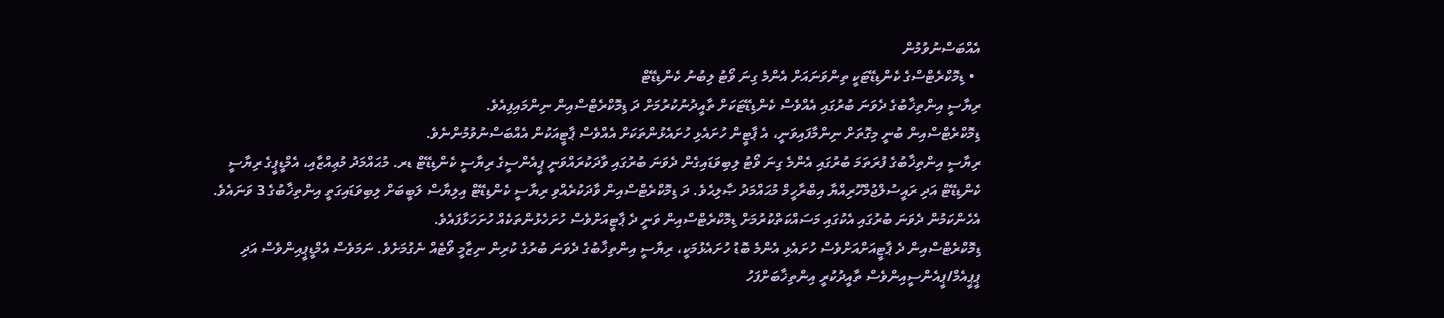އެއްބަސްނުވުމުން
  • ޑިމޮކްރެޓްސްގެ ކެންޑިޑޭޓަކީ ތިންވަނައަށް އެންމެ ގިނަ ވޯޓު ލިބުނު ކެންޑިޑޭޓް
ރިޔާސީ އިންތިޚާބުގެ ދެވަނަ ބުރުގައި އެއްވެސް ކެންޑިޑޭޓަކަށް ތާއީދުނުކުރުމަށް ދަ ޑިމޮކްރެޓްސްއިން ނިންމައިފިއެވެ.
ޑިމޮކްރެޓްސްއިން ބުނީ މިގޮތަށް ނިންމާފައިވަނީ، އެ ޕާޓީން ހުށައެޅި ހުށައެޅުންތަކަށް އެއްވެސް ޕާޓީއަކުން އެއްބަސްނުވުމުންނެވެ.
ރިޔާސީ އިންތިޚާބުގެ ފުރަތަމަ ބުރުގައި އެންމެ ގިނަ ވޯޓު ލިބިވަޑައިގެން ދެވަނަ ބުރުގައި ވާދަކުރައްވަނީ ޕީއެންސީގެ ރިޔާސީ ކެންޑިޑޭޓް ޑރ. މުޙައްމަދު މުޢިއްޒާއި، އެމްޑީޕީގެ ރިޔާސީ ކެންޑިޑޭޓް އަދި ރައީސުލްޖުމްހޫރިއްޔާ އިބްރާހީމް މުޙައްމަދު ޞާލިޙެވެ. ދަ ޑިމޮކްރެޓްސްއިން ވާދަކުރެއްވި ރިޔާސީ ކެންޑިޑޭޓް އިލިޔާސް ލަބީބަށް ލިބިވަޑައިގަތީ އިންތިޚާބުގެ 3 ވަނައެވެ.
އެހެންކަމުން ދެވަނަ ބުރުގައި އެކުގައި މަސައްކަތްކުރުމަށް ޑިމޮކްރެޓްސްއިން ވަނީ ދެ ޕާޓީއަށްވެސް ހުށަހެޅުންތަކެއް ހުށަހަޅާފައެވެ.
ޑިމޮކްރެޓްސްއިން ދެ ޕާޓީއަށްއަށްވެސް ހުށައެޅި އެންމެ ބޮޑު ހުށައެޅުމަކީ، ރިޔާސީ އިންތިޚާބުގެ ދެވަނަ ބުރުގެ ކުރިން ނިޒާމީ ވޯޓެއް ނެގުމަށެވެ. ނަމަވެސް އެމްޑީޕީއިންވެސް އަދި ޕީޕީއެމް/ޕީއެންސީއިންވެސް ތާއީދުކުރީ އިންތިޚާބަށްފަހު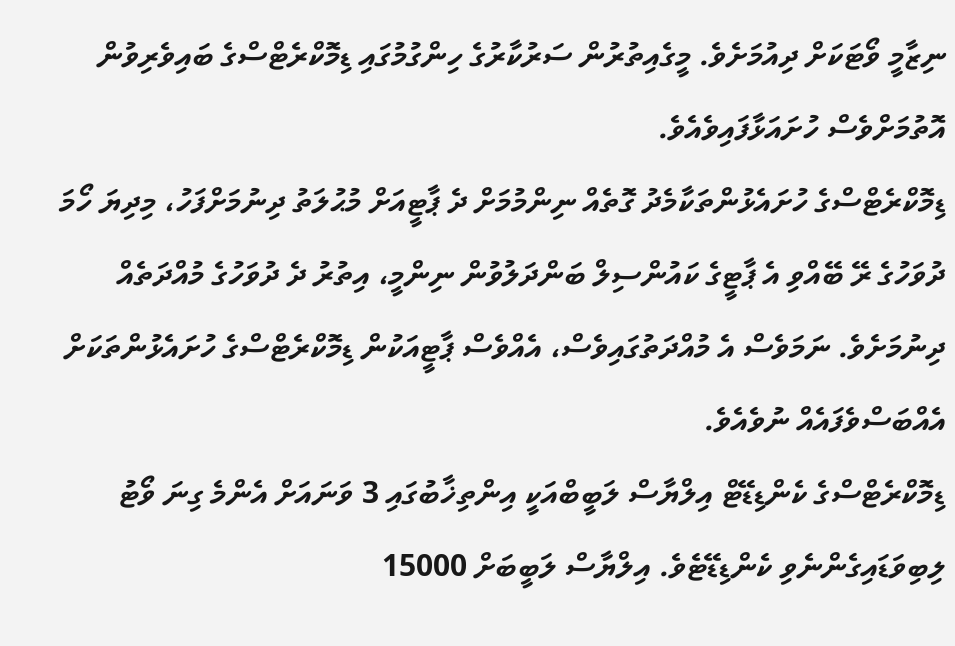ނިޒާމީ ވޯޓަކަށް ދިއުމަށެވެ. މީގެއިތުރުން ސަރުކާރުގެ ހިންގުމުގައި ޑިމޮކްރެޓްސްގެ ބައިވެރިވުން އޮތުމަށްވެސް ހުށައަޅާފައިވެއެވެ.
ޑިމޮކްރެޓްސްގެ ހުށައެޅުންތަކާމެދު ގޮތެއް ނިންމުމަށް ދެ ޕާޓީއަށް މުޙުލަތު ދިނުމަށްފަހު، މިދިޔަ ހޯމަ ދުވަހުގެ ރޭ ބޭއްވި އެ ޕާޓީގެ ކައުންސިލް ބަންދަލުވުން ނިންމީ، އިތުރު ދެ ދުވަހުގެ މުއްދަތެއް ދިނުމަށެވެ. ނަމަވެސް އެ މުއްދަތުގައިވެސް، އެއްވެސް ޕާޓީއަކުން ޑިމޮކްރެޓްސްގެ ހުށައެޅުންތަކަށް އެއްބަސްވެފައެއް ނުވެއެވެ.
ޑިމޮކްރެޓްސްގެ ކެންޑިޑޭޓް އިލްޔާސް ލަބީބްއަކީ އިންތިޚާބުގައި 3 ވަނައަށް އެންމެ ގިނަ ވޯޓު ލިބިވަޑައިގެންނެވި ކެންޑިޑޭޓެވެ. އިލްޔާސް ލަބީބަށް 15000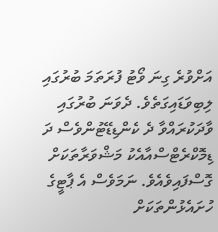އަށްވުރެ ގިނަ ވޯޓު ފުރަތަމަ ބުރުގައި ލިބިވަޑައިގަތެވެ. ދެވަނަ ބުރުގައި ވާދަކުރައްވާ ދެ ކެންޑިޑޭޓުންވެސް ދަ ޑިމޮކްރެޓްސްއާއެކު މަޝްވަރާތަކަށް ގޮސްފައިވެއެވެ. ނަމަވެސް އެ ޕާޓީގެ ހުށައެޅުންތަކަށް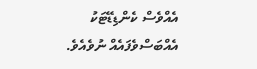އެއްވެސް ކެންޑިޑޭޓަކު އެއްބަސްވެފައެއް ނުވެއެވެ.